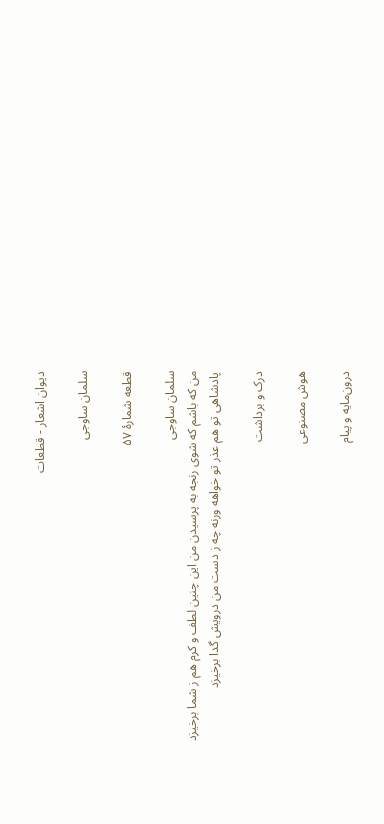دیوان اشعار - قطعات

سلمان ساوجی

قطعه شمارهٔ ۵۷

سلمان ساوجی
من که باشم که شوی رنجه به پرسیدن من این چنین لطف و کرم هم ز شما برخیزد
پادشاهی تو هم عذر تو خواهه ورنه چه ز دست من درویش گدا برخیزد

درک و برداشت

هوش مصنوعی

درون‌مایه و پیام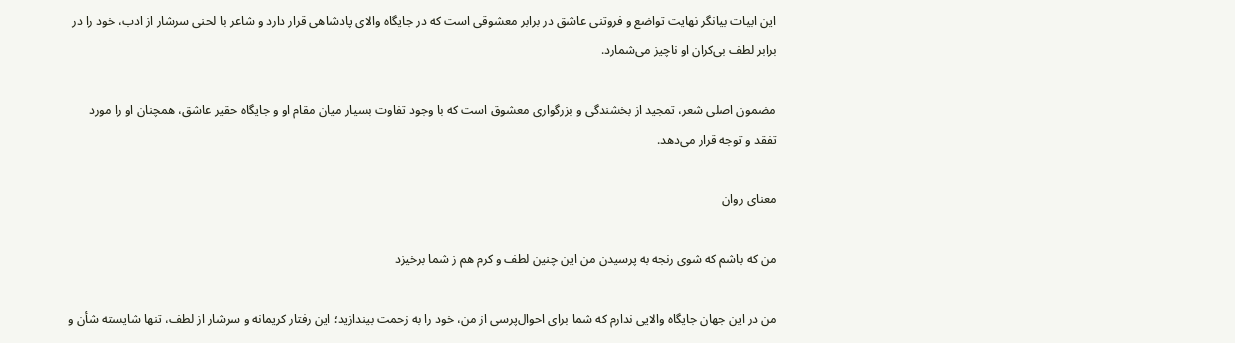این ابیات بیانگر نهایت تواضع و فروتنی عاشق در برابر معشوقی است که در جایگاه والای پادشاهی قرار دارد و شاعر با لحنی سرشار از ادب، خود را در برابر لطف بی‌کران او ناچیز می‌شمارد.

مضمون اصلی شعر، تمجید از بخشندگی و بزرگواری معشوق است که با وجود تفاوت بسیار میان مقام او و جایگاه حقیر عاشق، همچنان او را مورد تفقد و توجه قرار می‌دهد.

معنای روان

من که باشم که شوی رنجه به پرسیدن من این چنین لطف و کرم هم ز شما برخیزد

من در این جهان جایگاه والایی ندارم که شما برای احوال‌پرسی از من، خود را به زحمت بیندازید؛ این رفتار کریمانه و سرشار از لطف، تنها شایسته شأن و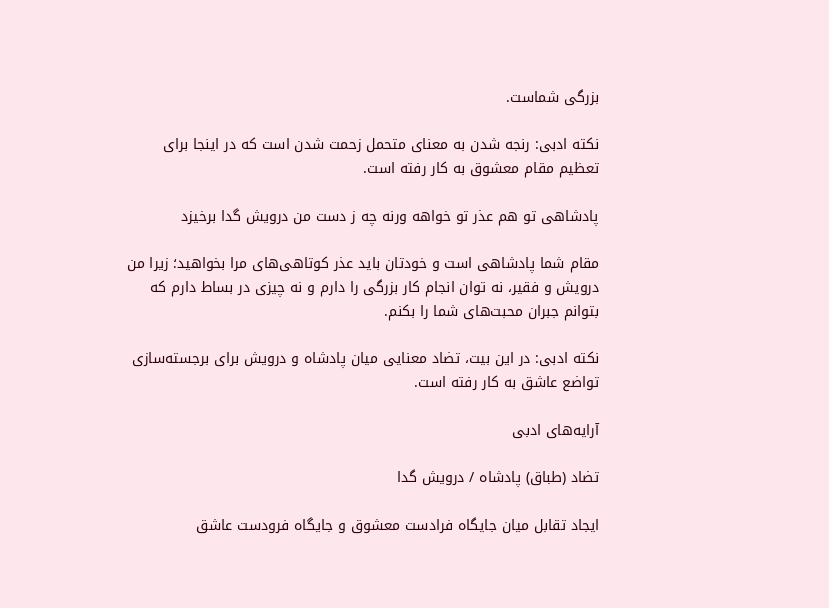بزرگی شماست.

نکته ادبی: رنجه شدن به معنای متحمل زحمت شدن است که در اینجا برای تعظیم مقام معشوق به کار رفته است.

پادشاهی تو هم عذر تو خواهه ورنه چه ز دست من درویش گدا برخیزد

مقام شما پادشاهی است و خودتان باید عذر کوتاهی‌های مرا بخواهید؛ زیرا من درویش و فقیر، نه توان انجام کار بزرگی را دارم و نه چیزی در بساط دارم که بتوانم جبران محبت‌های شما را بکنم.

نکته ادبی: در این بیت، تضاد معنایی میان پادشاه و درویش برای برجسته‌سازی تواضع عاشق به کار رفته است.

آرایه‌های ادبی

تضاد (طباق) پادشاه / درویش گدا

ایجاد تقابل میان جایگاه فرادست معشوق و جایگاه فرودست عاشق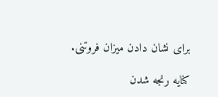برای نشان دادن میزان فروتنی.

کنایه رنجه شدن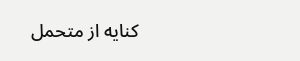کنایه از متحمل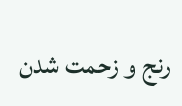رنج و زحمت شدن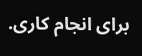برای انجام کاری.